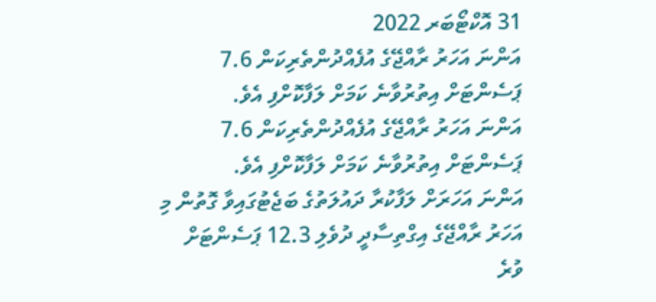31 އޮކްޓޯބަރ 2022
އަންނަ އަހަރު ރާއްޖޭގެ އުފެއްދުންތެރިކަން 7.6 ޕަސެންޓަށް އިތުރުވާނެ ކަމަށް ލަފާކޮށްފި އެވެ.
އަންނަ އަހަރު ރާއްޖޭގެ އުފެއްދުންތެރިކަން 7.6 ޕަސެންޓަށް އިތުރުވާނެ ކަމަށް ލަފާކޮށްފި އެވެ.
އަންނަ އަހަރަށް ލަފާކުރާ ދައުލަތުގެ ބަޖެޓުގައިވާ ގޮތުން މި އަހަރު ރާއްޖޭގެ އިގްތިސާދީ ދުވެލި 12.3 ޕަސެންޓަށް ވުރެ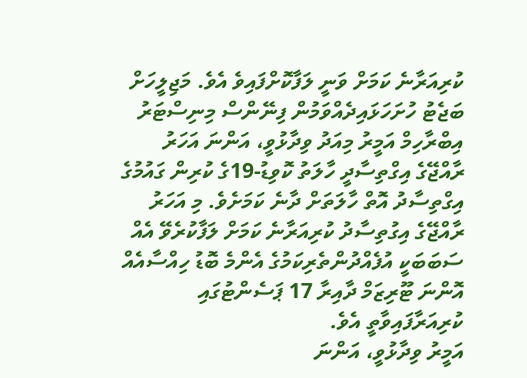ކުރިއަރާނެ ކަމަށް ވަނީ ލަފާކޮށްފައިވެ އެވެ. މަޖިލީހަށް ބަޖެޓު ހުށަހަޅައިދެއްވަމުން ފިނޭންސް މިނިސްޓަރު އިބްރާހިމް އަމީރު މިއަދު ވިދާޅުވީ، އަންނަ އަހަރު ރާއްޖޭގެ އިގްތިސާދީ ހާލަތު ކޮވިޑު-19ގެ ކުރިން ގައުމުގެ އިގްތިސާދު އޮތް ހާލަތަށް ދާނެ ކަމަށެވެ. މި އަހަރު ރާއްޖޭގެ އިގުތިސާދު ކުރިއަރާނެ ކަމަށް ލަފާކުރެވޭ އެއް ސަބަބަކީ އުފެއްދުންތެރިކަމުގެ އެންމެ ބޮޑު ހިއްސާއެއް އޮންނަ ޓޫރިޒަމް ދާއިރާ 17 ޕަސެންޓުގައި ކުރިއަރާފައިވާތީ އެވެ.
އަމީރު ވިދާޅުވީ، އަންނަ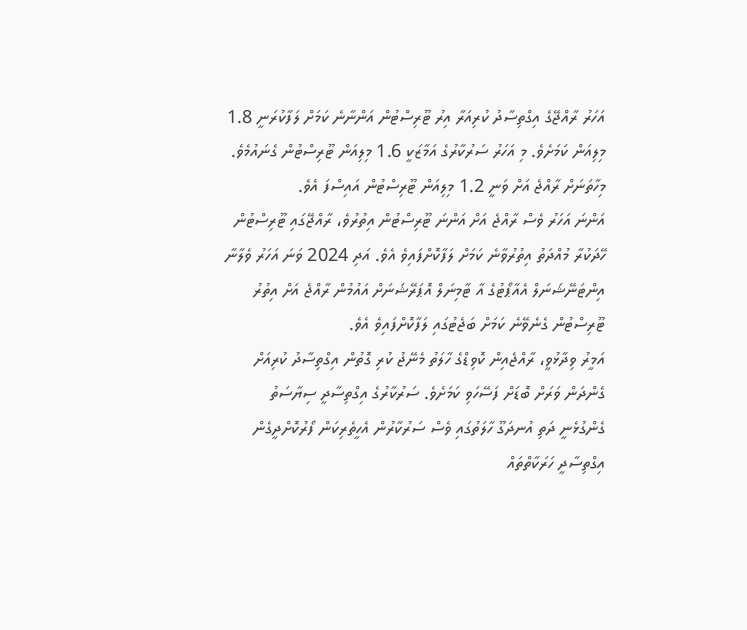އަހަރު ރާއްޖޭގެ އިގްތިސާދު ކުރިއަރާ އިރު ޓޫރިސްޓުން އަންނާނެ ކަމަށް ލަފާކުރަނީ 1.8 މިލިއަން ކަމަށެވެ. މި އަހަރު ސަރުކާރުގެ އަމާޒަކީ 1.6 މިލިއަން ޓޫރިސްޓުން ގެނައުމެވެ. މިހާތަނަށް ރާއްޖެ އަށް ވަނީ 1.2 މިލިއަން ޓޫރިސްޓުން އައިސްފަ އެވެ.
އަންނަ އަހަރު ވެސް ރާއްޖެ އަށް އަންނަ ޓޫރިސްޓުން އިތުރުވެ، ރާއްޖޭގައި ޓޫރިސްޓުން ހޭދަކުރާ މުއްދަތު އިތުރުވާނެ ކަމަށް ލަފާކޮށްފައިވެ އެވެ. އަދި 2024 ވަނަ އަހަރު ވެލާނާ އިންޓަނޭޝަނަލް އެއާޕޯޓުގެ އާ ޓާމިނަލް އޮޕަރޭޝަނަށް އައުމުން ރާއްޖެ އަށް އިތުރު ޓޫރިސްޓުން ގެނެވޭނެ ކަމަށް ބަޖެޓުގައި ލަފާކޮށްފައިވެ އެވެ.
އަމީރު ވިދާޅުވީ، ރާއްޖެއިން ކޮވިޑްގެ ހާލަތު މެނޭޖު ކުރި ގޮތުން އިގްތިސާދު ކުރިއަށް ގެންދަން ވަރަށް ބޮޑަށް ފަސޭހަވި ކަމަށެވެ. ސަރުކާރުގެ އިގްތިސާދީ ސިޔާސަތު ގެންގުޅެނީ ދަތި އުނދަގޫ ހާލަތުގައި ވެސް ސަރުކާރުން އެހީތެރިކަން ފޯރުކޮށްދީގެން އިގްތިސާދީ ހަރަކާތްތައް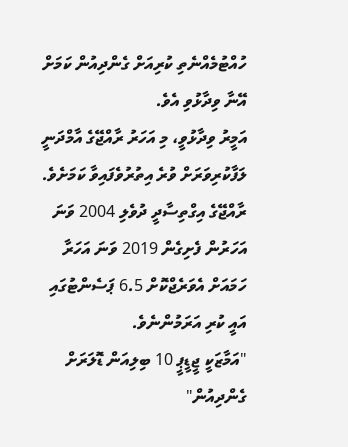ހުއްޓުމެއްނެތި ކުރިއަށް ގެންދިއުން ކަމަށް އޭނާ ވިދާޅުވި އެވެ.
އަމީރު ވިދާޅުވީ، މި އަހަރު ރާއްޖޭގެ އާމްދަނީ ލަފާކުރިވަރަށް ވުރެ އިތުރުވެފައިވާ ކަމަށެވެ.
ރާއްޖޭގެ އިގްތިސާދީ ދުވެލި 2004 ވަނަ އަހަރުން ފެށިގެން 2019 ވަނަ އަހަރާ ހަމައަށް އެވަރެޖްކޮށް 6.5 ޕަސެންޓުގައި އައީ ކުރި އަރަމުންނެވެ.
"އަމާޒަކީ ޖީޑީޕީ 10 ބިލިއަން ޑޮލަރަށް ގެންދިއުން"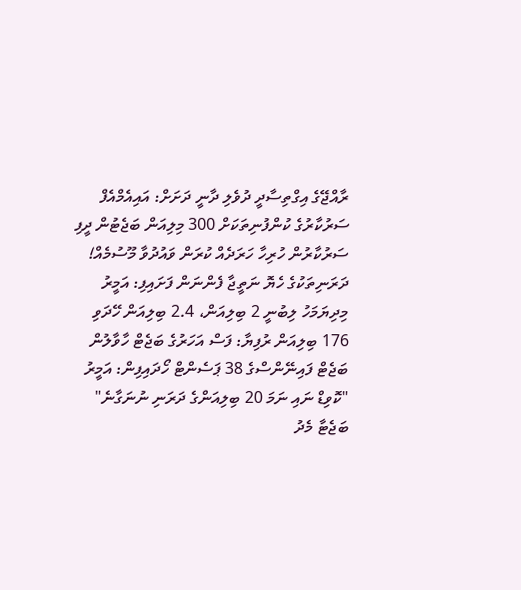ރާއްޖޭގެ އިގްތިސާދީ ދުވެލި ދާނީ ދަށަށް: އައިއެމްއެފް
ސަރުކާރުގެ ކުންފުނިތަކަށް 300 މިލިއަން ބަޖެޓުން ދީފި
ސަރުކާރުން ހުރިހާ ހަރަދެއް ކުރަން ވައުދުވާ މޫސުމެއް!
ދަރަނިތަކުގެ ހެޔޮ ނަތީޖާ ފެންނަން ފަށައިފި: އަމީރު
މިދިޔަމަހު ލިބުނީ 2 ބިލިއަން، 2.4 ބިލިއަން ހޭދަވި
176 ބިލިއަން ރުފިޔާ: ފަސް އަހަރުގެ ބަޖެޓް ހާވާލުން
ބަޖެޓް ފައިނޭންސްގެ 38 ޕަސެންޓް ހޯދައިފިން: އަމީރު
"ކޮވިޑް ނައި ނަމަ 20 ބިލިއަންގެ ދަރަނި ނުނަގާނެ"
ބަޖެޓާ މެދު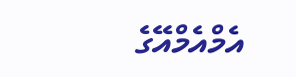އެމްއެމްއޭގެ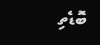ބޮޑެތި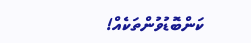ކަންބޮޑުވުންތަކެއް!